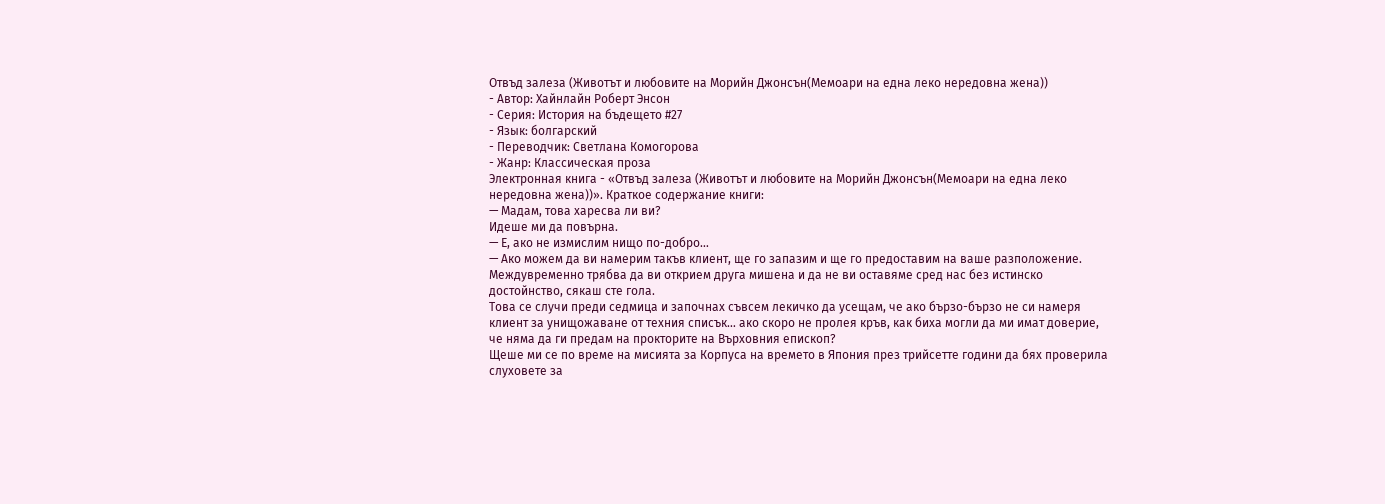Отвъд залеза (Животът и любовите на Морийн Джонсън(Мемоари на една леко нередовна жена))
- Автор: Хайнлайн Роберт Энсон
- Серия: История на бъдещето #27
- Язык: болгарский
- Переводчик: Светлана Комогорова
- Жанр: Классическая проза
Электронная книга - «Отвъд залеза (Животът и любовите на Морийн Джонсън(Мемоари на една леко нередовна жена))». Краткое содержание книги:
— Мадам, това харесва ли ви?
Идеше ми да повърна.
— Е, ако не измислим нищо по-добро…
— Ако можем да ви намерим такъв клиент, ще го запазим и ще го предоставим на ваше разположение. Междувременно трябва да ви открием друга мишена и да не ви оставяме сред нас без истинско достойнство, сякаш сте гола.
Това се случи преди седмица и започнах съвсем лекичко да усещам, че ако бързо-бързо не си намеря клиент за унищожаване от техния списък… ако скоро не пролея кръв, как биха могли да ми имат доверие, че няма да ги предам на прокторите на Върховния епископ?
Щеше ми се по време на мисията за Корпуса на времето в Япония през трийсетте години да бях проверила слуховете за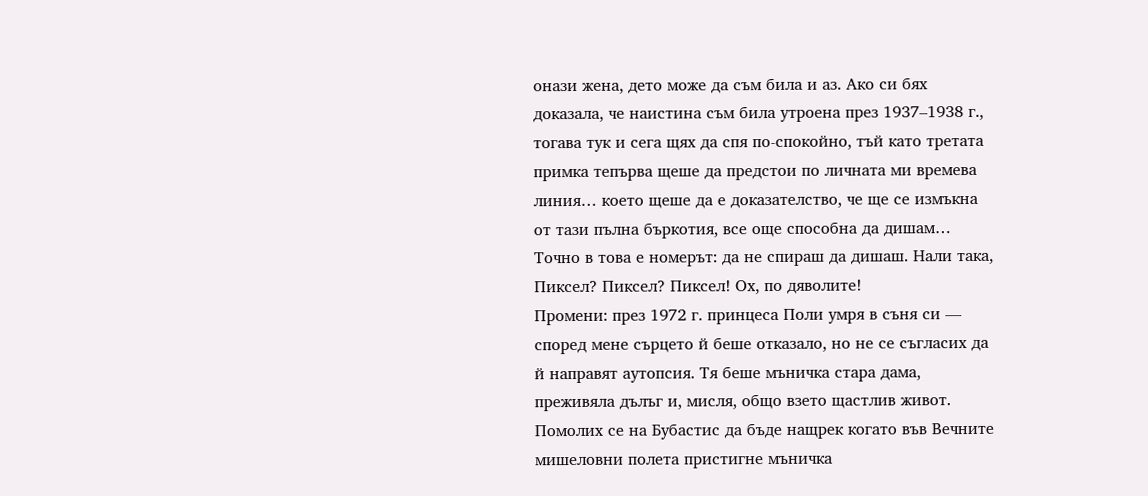онази жена, дето може да съм била и аз. Ако си бях доказала, че наистина съм била утроена през 1937–1938 г., тогава тук и сега щях да спя по-спокойно, тъй като третата примка тепърва щеше да предстои по личната ми времева линия… което щеше да е доказателство, че ще се измъкна от тази пълна бъркотия, все още способна да дишам…
Точно в това е номерът: да не спираш да дишаш. Нали така, Пиксел? Пиксел? Пиксел! Ох, по дяволите!
Промени: през 1972 г. принцеса Поли умря в съня си — според мене сърцето й беше отказало, но не се съгласих да й направят аутопсия. Тя беше мъничка стара дама, преживяла дълъг и, мисля, общо взето щастлив живот. Помолих се на Бубастис да бъде нащрек когато във Вечните мишеловни полета пристигне мъничка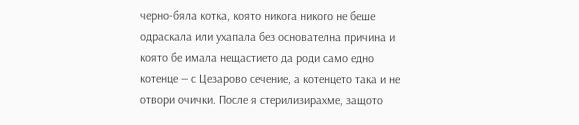черно-бяла котка, която никога никого не беше одраскала или ухапала без основателна причина и която бе имала нещастието да роди само едно котенце — с Цезарово сечение, а котенцето така и не отвори очички. После я стерилизирахме, защото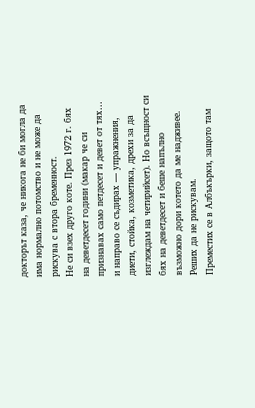докторът каза, че никога не би могла да има нормално потомство и не може да рискува с втора бременност.
Не си взех друго коте. През 1972 г. бях на деветдесет години (макар че си признавах само петдесет и девет от тях… и направо се съдирах — упражнения, диети, стойка, козметика, дрехи за да изглеждам на четирийсет). Но всъщност си бях на деветдесет и беше напълно възможно дори котето да ме надживее. Реших да не рискувам.
Преместих се в Албъкърки, защото там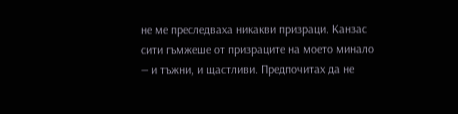не ме преследваха никакви призраци. Канзас сити гъмжеше от призраците на моето минало — и тъжни, и щастливи. Предпочитах да не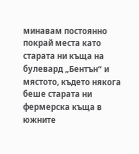минавам постоянно покрай места като старата ни къща на булевард „Бентън“ и мястото, където някога беше старата ни фермерска къща в южните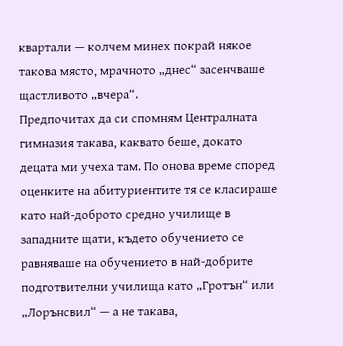квартали — колчем минех покрай някое такова място, мрачното „днес“ засенчваше щастливото „вчера“.
Предпочитах да си спомням Централната гимназия такава, каквато беше, докато децата ми учеха там. По онова време според оценките на абитуриентите тя се класираше като най-доброто средно училище в западните щати, където обучението се равняваше на обучението в най-добрите подготвителни училища като „Гротън“ или „Лорънсвил“ — а не такава,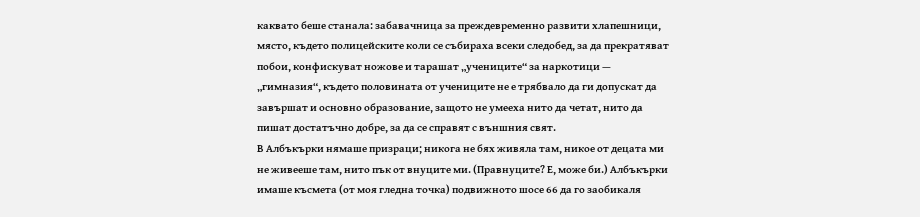каквато беше станала: забавачница за преждевременно развити хлапешници, място, където полицейските коли се събираха всеки следобед, за да прекратяват побои, конфискуват ножове и тарашат „учениците“ за наркотици — „гимназия“, където половината от учениците не е трябвало да ги допускат да завършат и основно образование, защото не умееха нито да четат, нито да пишат достатъчно добре, за да се справят с външния свят.
В Албъкърки нямаше призраци; никога не бях живяла там, никое от децата ми не живееше там, нито пък от внуците ми. (Правнуците? Е, може би.) Албъкърки имаше късмета (от моя гледна точка) подвижното шосе 66 да го заобикаля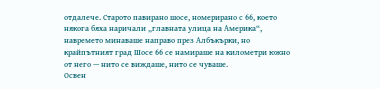отдалече. Старото павирано шосе, номерирано с 66, което някога бяха наричали „главната улица на Америка“, навремето минаваше направо през Албъкърки, но крайпътният град Шосе 66 се намираше на километри южно от него — нито се виждаше, нито се чуваше.
Освен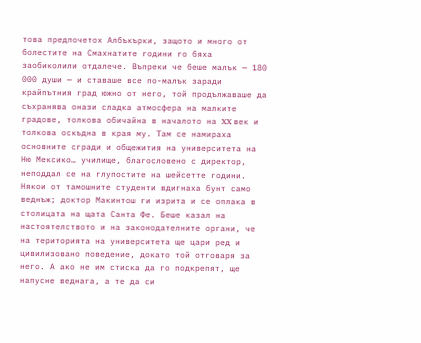това предпочетох Албъкърки, защото и много от болестите на Смахнатите години го бяха заобиколили отдалече. Въпреки че беше малък — 180 000 души — и ставаше все по-малък заради крайпътния град южно от него, той продължаваше да съхранява онази сладка атмосфера на малките градове, толкова обичайна в началото на XX век и толкова оскъдна в края му. Там се намираха основните сгради и общежития на университета на Ню Мексико… училище, благословено с директор, неподдал се на глупостите на шейсетте години.
Някои от тамошните студенти вдигнаха бунт само веднъж; доктор Макинтош ги изрита и се оплака в столицата на щата Санта Фе. Беше казал на настоятелството и на законодателните органи, че на територията на университета ще цари ред и цивилизовано поведение, докато той отговаря за него. А ако не им стиска да го подкрепят, ще напусне веднага, а те да си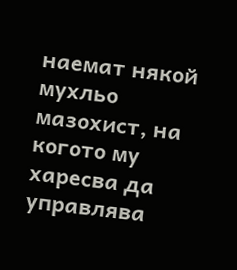наемат някой мухльо мазохист, на когото му харесва да управлява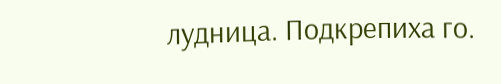лудница. Подкрепиха го.